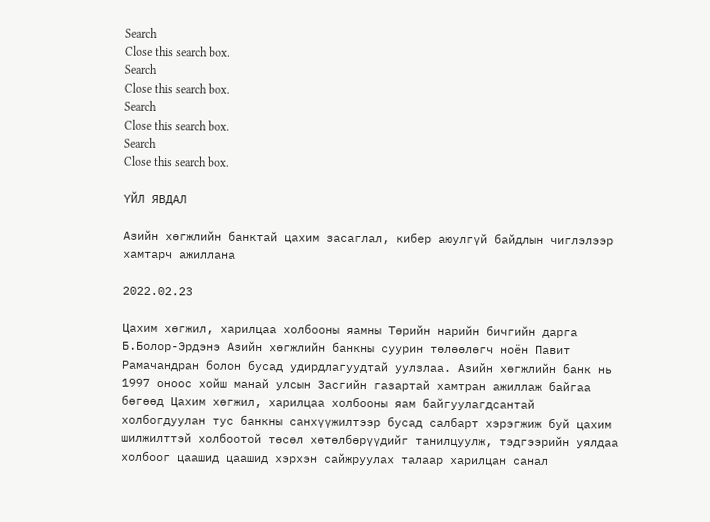Search
Close this search box.
Search
Close this search box.
Search
Close this search box.
Search
Close this search box.

ҮЙЛ ЯВДАЛ

Азийн хөгжлийн банктай цахим засаглал, кибер аюулгүй байдлын чиглэлээр хамтарч ажиллана

2022.02.23

Цахим хөгжил, харилцаа холбооны яамны Төрийн нарийн бичгийн дарга Б.Болор-Эрдэнэ Азийн хөгжлийн банкны суурин төлөөлөгч ноён Павит Рамачандран болон бусад удирдлагуудтай уулзлаа. Азийн хөгжлийн банк нь 1997 оноос хойш манай улсын Засгийн газартай хамтран ажиллаж байгаа бөгөөд Цахим хөгжил, харилцаа холбооны яам байгуулагдсантай холбогдуулан тус банкны санхүүжилтээр бусад салбарт хэрэгжиж буй цахим шилжилттэй холбоотой төсөл хөтөлбөрүүдийг танилцуулж, тэдгээрийн уялдаа холбоог цаашид цаашид хэрхэн сайжруулах талаар харилцан санал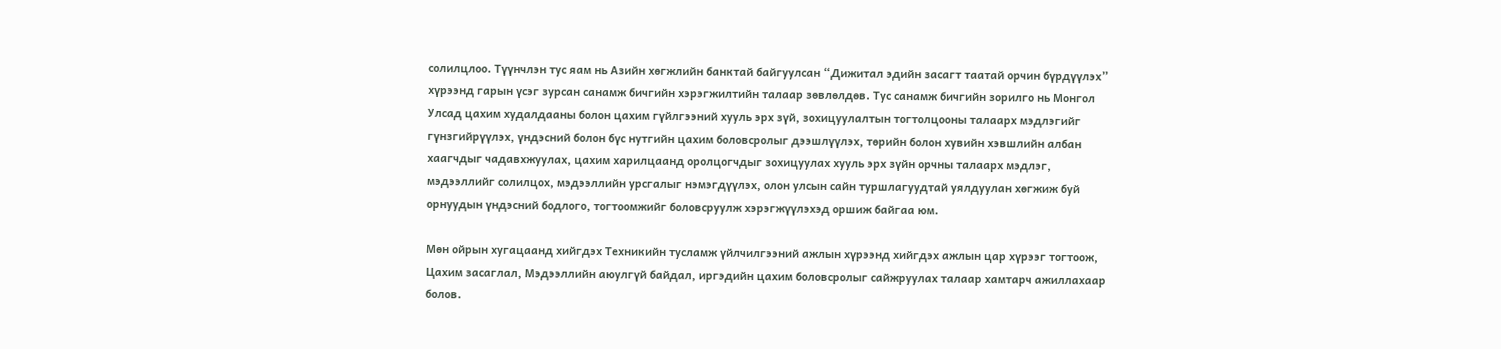солилцлоо. Түүнчлэн тус яам нь Азийн хөгжлийн банктай байгуулсан “Дижитал эдийн засагт таатай орчин бүрдүүлэх” хүрээнд гарын үсэг зурсан санамж бичгийн хэрэгжилтийн талаар зөвлөлдөв. Тус санамж бичгийн зорилго нь Монгол Улсад цахим худалдааны болон цахим гүйлгээний хууль эрх зүй, зохицуулалтын тогтолцооны талаарх мэдлэгийг гүнзгийрүүлэх, үндэсний болон бүс нутгийн цахим боловсролыг дээшлүүлэх, төрийн болон хувийн хэвшлийн албан хаагчдыг чадавхжуулах, цахим харилцаанд оролцогчдыг зохицуулах хууль эрх зүйн орчны талаарх мэдлэг, мэдээллийг солилцох, мэдээллийн урсгалыг нэмэгдүүлэх, олон улсын сайн туршлагуудтай уялдуулан хөгжиж буй орнуудын үндэсний бодлого, тогтоомжийг боловсруулж хэрэгжүүлэхэд оршиж байгаа юм.

Мөн ойрын хугацаанд хийгдэх Техникийн тусламж үйлчилгээний ажлын хүрээнд хийгдэх ажлын цар хүрээг тогтоож, Цахим засаглал, Мэдээллийн аюулгүй байдал, иргэдийн цахим боловсролыг сайжруулах талаар хамтарч ажиллахаар болов.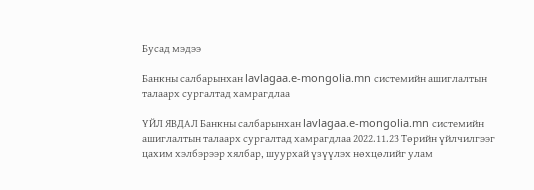Бусад мэдээ

Банкны салбарынхан lavlagaa.e-mongolia.mn системийн ашиглалтын талаарх сургалтад хамрагдлаа

ҮЙЛ ЯВДАЛ Банкны салбарынхан lavlagaa.e-mongolia.mn системийн ашиглалтын талаарх сургалтад хамрагдлаа 2022.11.23 Төрийн үйлчилгээг цахим хэлбэрээр хялбар, шуурхай үзүүлэх нөхцөлийг улам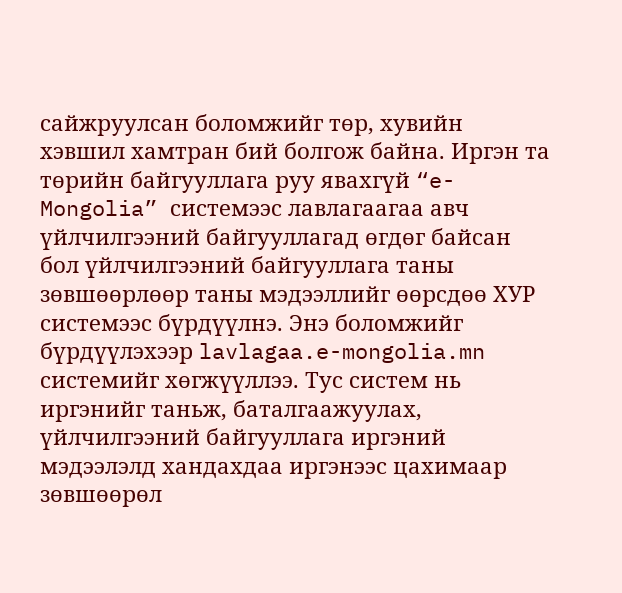сайжруулсан боломжийг төр, хувийн хэвшил хамтран бий болгож байна. Иргэн та төрийн байгууллага руу явахгүй “e-Mongolia” системээс лавлагаагаа авч үйлчилгээний байгууллагад өгдөг байсан бол үйлчилгээний байгууллага таны зөвшөөрлөөр таны мэдээллийг өөрсдөө ХУР системээс бүрдүүлнэ. Энэ боломжийг бүрдүүлэхээр lavlagaa.e-mongolia.mn системийг хөгжүүллээ. Тус систем нь иргэнийг таньж, баталгаажуулах, үйлчилгээний байгууллага иргэний мэдээлэлд хандахдаа иргэнээс цахимаар зөвшөөрөл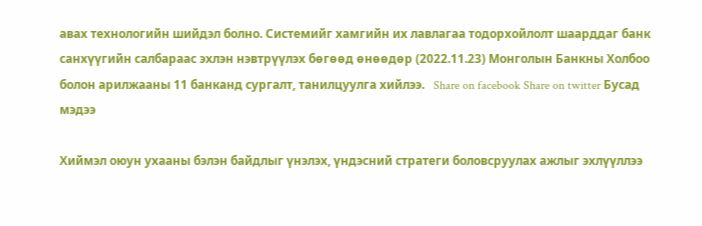авах технологийн шийдэл болно. Системийг хамгийн их лавлагаа тодорхойлолт шаарддаг банк санхүүгийн салбараас эхлэн нэвтрүүлэх бөгөөд өнөөдөр (2022.11.23) Монголын Банкны Холбоо болон арилжааны 11 банканд сургалт, танилцуулга хийлээ.   Share on facebook Share on twitter Бусад мэдээ

Хиймэл оюун ухааны бэлэн байдлыг үнэлэх, үндэсний стратеги боловсруулах ажлыг эхлүүллээ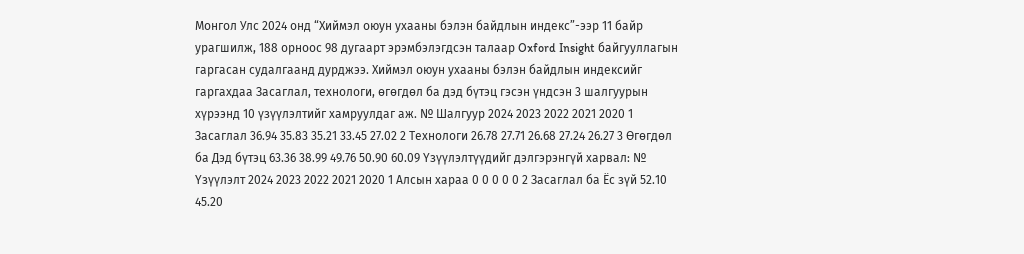Монгол Улс 2024 онд “Хиймэл оюун ухааны бэлэн байдлын индекс”-ээр 11 байр урагшилж, 188 орноос 98 дугаарт эрэмбэлэгдсэн талаар Oxford Insight байгууллагын гаргасан судалгаанд дурджээ. Хиймэл оюун ухааны бэлэн байдлын индексийг гаргахдаа Засаглал, технологи, өгөгдөл ба дэд бүтэц гэсэн үндсэн 3 шалгуурын хүрээнд 10 үзүүлэлтийг хамруулдаг аж. № Шалгуур 2024 2023 2022 2021 2020 1 Засаглал 36.94 35.83 35.21 33.45 27.02 2 Технологи 26.78 27.71 26.68 27.24 26.27 3 Өгөгдөл ба Дэд бүтэц 63.36 38.99 49.76 50.90 60.09 Үзүүлэлтүүдийг дэлгэрэнгүй харвал: № Үзүүлэлт 2024 2023 2022 2021 2020 1 Алсын хараа 0 0 0 0 0 2 Засаглал ба Ёс зүй 52.10 45.20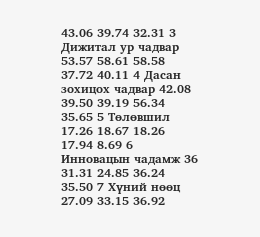43.06 39.74 32.31 3 Дижитал ур чадвар 53.57 58.61 58.58 37.72 40.11 4 Дасан зохицох чадвар 42.08 39.50 39.19 56.34 35.65 5 Төлөвшил 17.26 18.67 18.26 17.94 8.69 6 Инновацын чадамж 36 31.31 24.85 36.24 35.50 7 Хүний нөөц 27.09 33.15 36.92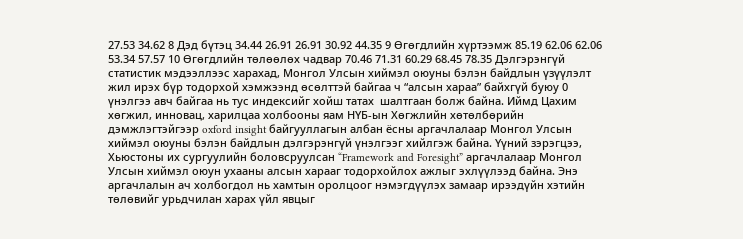27.53 34.62 8 Дэд бүтэц 34.44 26.91 26.91 30.92 44.35 9 Өгөгдлийн хүртээмж 85.19 62.06 62.06 53.34 57.57 10 Өгөгдлийн төлөөлөх чадвар 70.46 71.31 60.29 68.45 78.35 Дэлгэрэнгүй статистик мэдээллээс харахад, Монгол Улсын хиймэл оюуны бэлэн байдлын үзүүлэлт жил ирэх бүр тодорхой хэмжээнд өсөлттэй байгаа ч “алсын хараа” байхгүй буюу 0 үнэлгээ авч байгаа нь тус индексийг хойш татах  шалтгаан болж байна. Иймд Цахим хөгжил, инновац, харилцаа холбооны яам НҮБ-ын Хөгжлийн хөтөлбөрийн дэмжлэгтэйгээр oxford insight байгууллагын албан ёсны аргачлалаар Монгол Улсын хиймэл оюуны бэлэн байдлын дэлгэрэнгүй үнэлгээг хийлгэж байна. Үүний зэрэгцээ, Хьюстоны их сургуулийн боловсруулсан “Framework and Foresight” аргачлалаар Монгол Улсын хиймэл оюун ухааны алсын харааг тодорхойлох ажлыг эхлүүлээд байна. Энэ аргачлалын ач холбогдол нь хамтын оролцоог нэмэгдүүлэх замаар ирээдүйн хэтийн төлөвийг урьдчилан харах үйл явцыг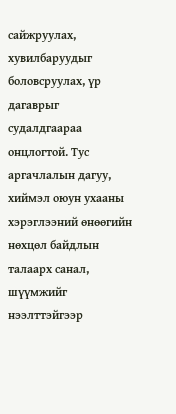сайжруулах, хувилбаруудыг боловсруулах, үр дагаврыг судалдгаараа онцлогтой. Тус аргачлалын дагуу, хиймэл оюун ухааны хэрэглээний өнөөгийн нөхцөл байдлын талаарх санал, шүүмжийг нээлттэйгээр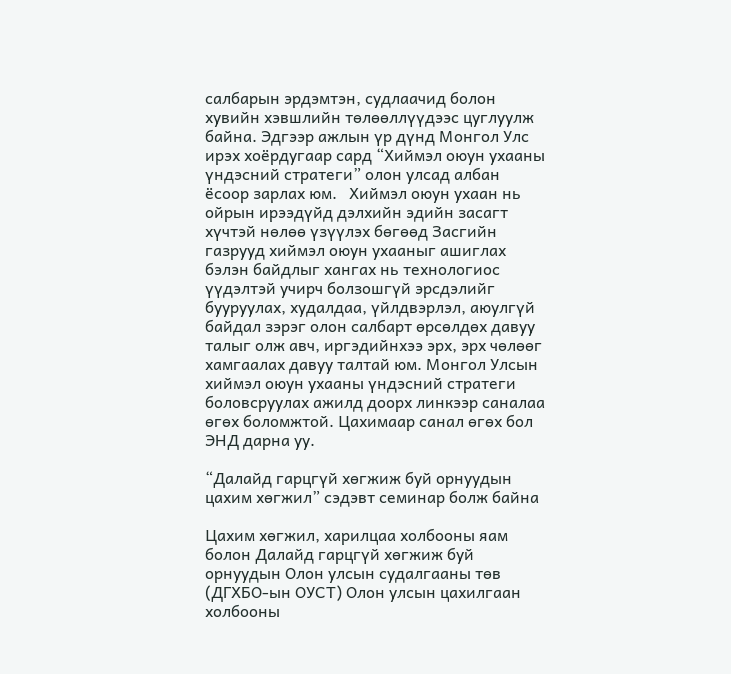салбарын эрдэмтэн, судлаачид болон хувийн хэвшлийн төлөөллүүдээс цуглуулж байна. Эдгээр ажлын үр дүнд Монгол Улс ирэх хоёрдугаар сард “Хиймэл оюун ухааны үндэсний стратеги” олон улсад албан ёсоор зарлах юм.   Хиймэл оюун ухаан нь ойрын ирээдүйд дэлхийн эдийн засагт хүчтэй нөлөө үзүүлэх бөгөөд Засгийн газрууд хиймэл оюун ухааныг ашиглах бэлэн байдлыг хангах нь технологиос үүдэлтэй учирч болзошгүй эрсдэлийг бууруулах, худалдаа, үйлдвэрлэл, аюулгүй байдал зэрэг олон салбарт өрсөлдөх давуу талыг олж авч, иргэдийнхээ эрх, эрх чөлөөг хамгаалах давуу талтай юм. Монгол Улсын хиймэл оюун ухааны үндэсний стратеги боловсруулах ажилд доорх линкээр саналаа өгөх боломжтой. Цахимаар санал өгөх бол ЭНД дарна уу.

“Далайд гарцгүй хөгжиж буй орнуудын цахим хөгжил” сэдэвт семинар болж байна

Цахим хөгжил, харилцаа холбооны яам болон Далайд гарцгүй хөгжиж буй орнуудын Олон улсын судалгааны төв (ДГХБО-ын ОУСТ) Олон улсын цахилгаан холбооны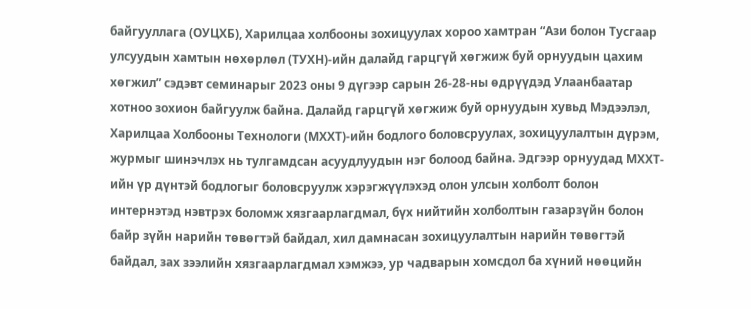байгууллага (ОУЦХБ), Харилцаа холбооны зохицуулах хороо хамтран “Ази болон Тусгаар улсуудын хамтын нөхөрлөл (ТУХН)-ийн далайд гарцгүй хөгжиж буй орнуудын цахим хөгжил” сэдэвт семинарыг 2023 оны 9 дүгээр сарын 26-28-ны өдрүүдэд Улаанбаатар хотноо зохион байгуулж байна. Далайд гарцгүй хөгжиж буй орнуудын хувьд Мэдээлэл, Харилцаа Холбооны Технологи (МХХТ)-ийн бодлого боловсруулах, зохицуулалтын дүрэм, журмыг шинэчлэх нь тулгамдсан асуудлуудын нэг болоод байна. Эдгээр орнуудад МХХТ-ийн үр дүнтэй бодлогыг боловсруулж хэрэгжүүлэхэд олон улсын холболт болон интернэтэд нэвтрэх боломж хязгаарлагдмал, бүх нийтийн холболтын газарзүйн болон байр зүйн нарийн төвөгтэй байдал, хил дамнасан зохицуулалтын нарийн төвөгтэй байдал, зах зээлийн хязгаарлагдмал хэмжээ, ур чадварын хомсдол ба хүний нөөцийн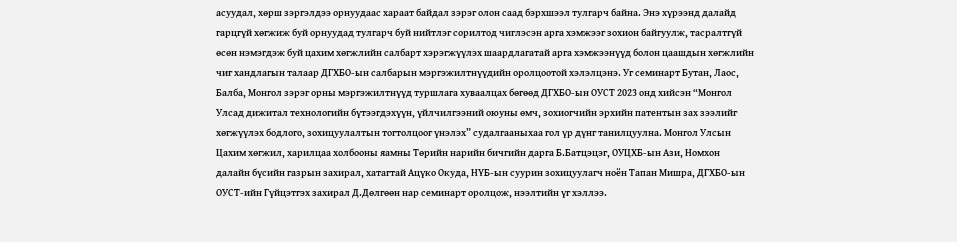асуудал, хөрш зэргэлдээ орнуудаас хараат байдал зэрэг олон саад бэрхшээл тулгарч байна. Энэ хүрээнд далайд гарцгүй хөгжиж буй орнуудад тулгарч буй нийтлэг сорилтод чиглэсэн арга хэмжээг зохион байгуулж, тасралтгүй өсөн нэмэгдэж буй цахим хөгжлийн салбарт хэрэгжүүлэх шаардлагатай арга хэмжээнүүд болон цаашдын хөгжлийн чиг хандлагын талаар ДГХБО-ын салбарын мэргэжилтнүүдийн оролцоотой хэлэлцэнэ. Уг семинарт Бутан, Лаос, Балба, Монгол зэрэг орны мэргэжилтнүүд туршлага хуваалцах бөгөөд ДГХБО-ын ОУСТ 2023 онд хийсэн “Монгол Улсад дижитал технологийн бүтээгдэхүүн, үйлчилгээний оюуны өмч, зохиогчийн эрхийн патентын зах зээлийг хөгжүүлэх бодлого, зохицуулалтын тогтолцоог үнэлэх” судалгааныхаа гол үр дүнг танилцуулна. Монгол Улсын Цахим хөгжил, харилцаа холбооны яамны Төрийн нарийн бичгийн дарга Б.Батцэцэг, ОУЦХБ-ын Ази, Номхон далайн бүсийн газрын захирал, хатагтай Ацүко Окуда, НҮБ-ын суурин зохицуулагч ноён Тапан Мишра, ДГХБО-ын ОУСТ-ийн Гүйцэтгэх захирал Д.Дөлгөөн нар семинарт оролцож, нээлтийн үг хэллээ.